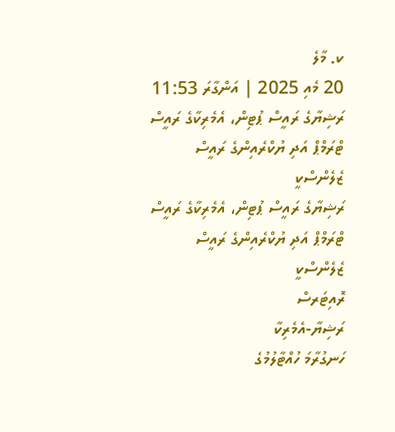ކ. މާލެ
20 މެއި 2025 | އަންގާރަ 11:53
ރަޝިޔާގެ ރައީސް ޕުޓިން، އެމެރިކާގެ ރައީސް ޓްރަމްޕް އަދި ޔުކްރެއިންގެ ރައީސް ޒެލެންސްކީ
ރަޝިޔާގެ ރައީސް ޕުޓިން، އެމެރިކާގެ ރައީސް ޓްރަމްޕް އަދި ޔުކްރެއިންގެ ރައީސް ޒެލެންސްކީ
ރޮއިޓަރސް
ރަޝިޔާ-އެމެރިކާ
ހަނގުރާމަ ހުއްޓާލުމުގެ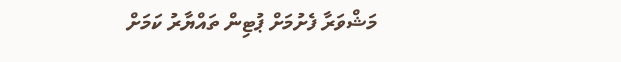މަޝްވަރާ ފެށުމަށް ޕުޓިން ތައްޔާރު ކަމަށް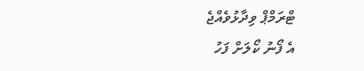ޓްރަމްޕް ވިދާޅުވެއްޖެ
އެ ފޯނު ކޯލަށް ފަހު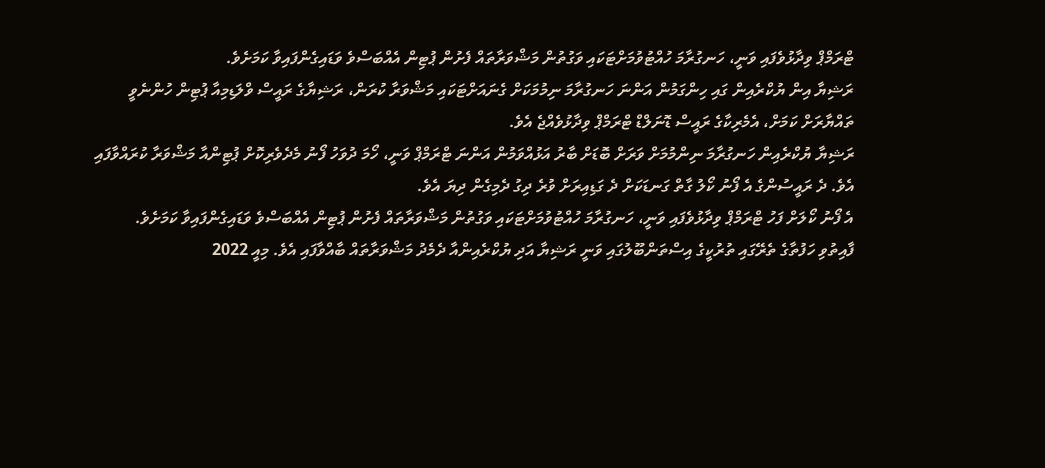ޓްރަމްޕް ވިދާޅުވެފައި ވަނީ، ހަނގުރާމަ ހުއްޓުވުމަށްޓަކައި ވަގުތުން މަޝްވަރާތައް ފެށުން ޕުޓިން އެއްބަސްވެ ވަޑައިގެންފައިވާ ކަމަށެވެ.
ރަޝިޔާ އިން ޔުކްރެއިން ގައި ހިންގަމުން އަންނަ ހަނގުރާމަ ނިމުމަކަށް ގެނައަށްޓަކައި މަޝްވަރާ ކުރަން، ރަޝިޔާގެ ރައީސް ވްލަޑިމިއާ ޕުޓިން ހުންނެވީ ތައްޔާރަށް ކަމަށް، އެމެރިކާގެ ރައީސް ޑޮނަލްޑް ޓްރަމްޕް ވިދާޅުވެއްޖެ އެވެ.
ރަޝިޔާ ޔުކްރެއިން ހަނގުރާމަ ނިންމުމަށް ވަރަށް ބޮޑަށް ބާރު އަޅުއްވަމުން އަންނަ ޓްރަމްޕް ވަނީ، ހޯމަ ދުވަހު ފޯނު މެދެވެރިކޮށް ޕުޓިންއާ މަޝްވަރާ ކުރައްވާފައި އެވެ. ދެ ރައީސުންގެ އެ ފޯނު ކޯލު ގާތް ގަނޑަކަށް ދެ ގަޑިއިރަށް ވުރެ ދިގު ދެމިގެން ދިޔަ އެވެ.
އެ ފޯނު ކޯލަށް ފަހު ޓްރަމްޕް ވިދާޅުވެފައި ވަނީ، ހަނގުރާމަ ހުއްޓުވުމަށްޓަކައި ވަގުތުން މަޝްވަރާތައް ފެށުން ޕުޓިން އެއްބަސްވެ ވަޑައިގެންފައިވާ ކަމަށެވެ.
ފާއިތުވި ހަފުތާގެ ތެރޭގައި ތުރުކީގެ އިސްތަންބޫލުގައި ވަނީ ރަޝިޔާ އަދި ޔުކްރެއިންއާ ދެމެދު މަޝްވަރާތައް ބާއްވާފައި އެވެ. މިއީ 2022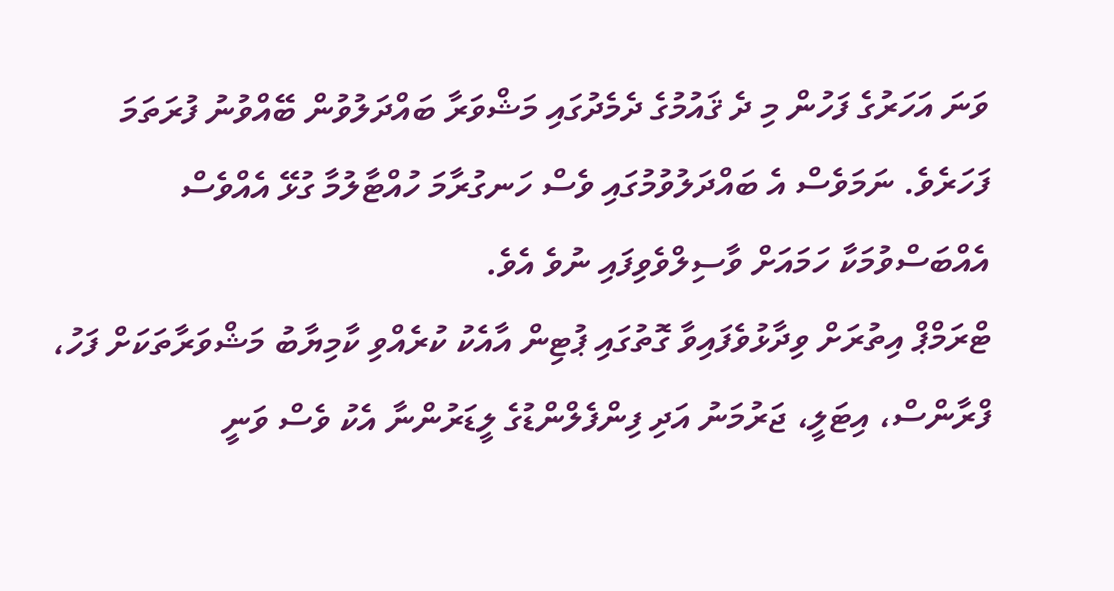ވަނަ އަހަރުގެ ފަހުން މި ދެ ޤައުމުގެ ދެމެދުގައި މަޝްވަރާ ބައްދަލުވުން ބޭއްވުނު ފުރަތަމަ ފަހަރެވެ. ނަމަވެސް އެ ބައްދަލުވުމުގައި ވެސް ހަނގުރާމަ ހުއްޓާލުމާ ގުޅޭ އެއްވެސް އެއްބަސްވުމަކާ ހަމައަށް ވާސިލްވެވިފައި ނުވެ އެވެ.
ޓްރަމްޕް އިތުރަށް ވިދާޅުވެފައިވާ ގޮތުގައި ޕުޓިން އާއެކު ކުރެއްވި ކާމިޔާބު މަޝްވަރާތަކަށް ފަހު، ފްރާންސް، އިޓަލީ، ޖަރުމަނު އަދި ފިންފެލްންޑުގެ ލީޑަރުންނާ އެކު ވެސް ވަނީ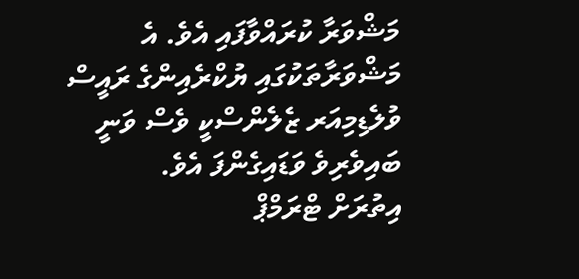މަޝްވަރާ ކުރައްވާފައި އެވެ. އެ މަޝްވަރާތަކުގައި ޔުކްރެއިންގެ ރައީސް ވުލެޑިމިއަރ ޒެލެންސްކީ ވެސް ވަނީ ބައިވެރިވެ ވަޑައިގެންފަ އެވެ.
އިތުރަށް ޓްރަމްޕް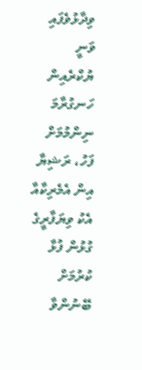ވިދާޅުވެފައި ވަނީ ޔުކްރެއިން ހަނގުރާމަ ނިންމުމަށް ފަހު، ރަޝިޔާ އިން އެމެރިކާއާ އެކު ވިޔަފާރީގެ ގުޅުން ފުޅާ ކުރުމަށް ބޭނުންވާ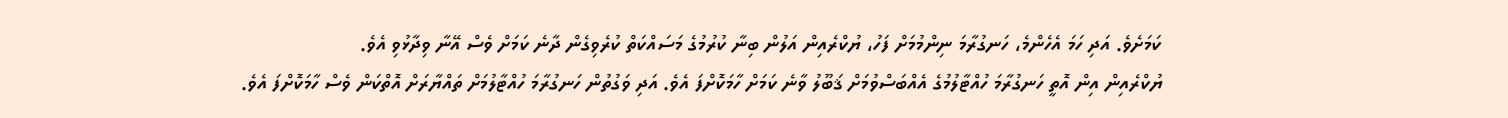ކަމަށެވެ. އަދި ހަމަ އެހެންމެ، ހަނގުރާމަ ނިންމުމަށް ފަހު، ޔުކްރެއިން އަލުން ބިނާ ކުރުމުގެ މަސައްކަތް ކުރެވިގެން ދާނެ ކަމަށް ވެސް އޭނާ ވިދާޅުވި އެވެ.
ޔުކްރެއިން އިން އޮތީ ހަނގުރާމަ ހުއްޓާލުމުގެ އެއްބަސްވުމަށް ޤަބޫލު ވާނެ ކަމަށް ހާމަކޮށްފަ އެވެ. އަދި ވަގުތުން ހަނގުރާމަ ހުއްޓާލުމަށް ތައްޔާރަށް އޮތްކަން ވެސް ހާމަކޮށްފަ އެވެ.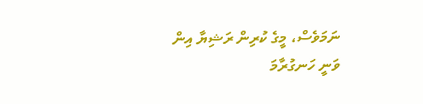ނަމަވެސް، މީގެ ކުރިން ރަޝިޔާ އިން ވަނީ ހަނގުރާމަ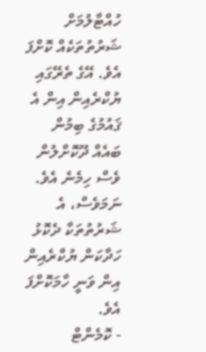ހުއްޓާލުމަށް ޝަރުތުތަކެއް ކޮށްފަ އެވެ. އޭގެ ތެރޭގައި ޔުކްރެއިން އިން އެ ޤައުމުގެ ބިމުން ބައެއް ދޫކޮށްލުން ވެސް ހިމެނެ އެވެ. ނަމަވެސް، އެ ޝަރުތުތަކާ ދެކޮޅު ހަދާކަން ޔުކްރެއިން އިން ވަނީ ހާމަކޮށްފަ އެވެ.
- ކޮމެންޓް